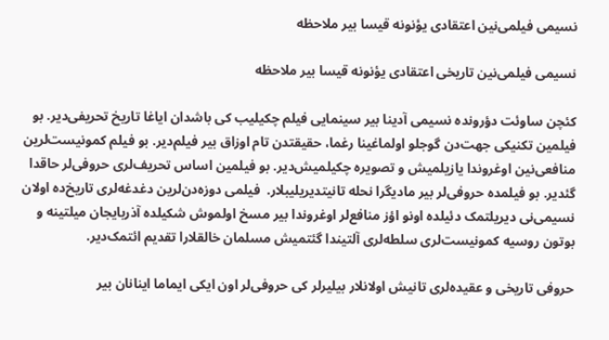نسیمی فیلمی‌نین اعتقادی یؤنونه قیسا بیر ملاحظه

نسیمی فیلمی‌نین تاریخی اعتقادی یؤنونه قیسا بیر ملاحظه

کئچن ساوئت دؤرونده نسیمی آدینا بیر سینمایی فیلم چکیلیب کی باشدان ایاغا تاریخ تحریفی‌دیر. بو فیلمین تکنیکی جهت‌دن گوجلو اولماغینا رغما، حقیقتدن تام اوزاق بیر فیلم‌دیر. بو فیلم کمونیست‌لرین منافعی‌نین اوغروندا یازیلمیش و تصویره چکیلمیش‌دیر. بو فیلمین اساس تحریف‌لری حروفی‌لر حاقدا گئدیر. بو فیلمده حروفی‌لر بیر مادیگرا نحله تانیتدیریلیبلار.  فیلمی دوزه‌دن‌لرین دغدغه‌لری تاریخ‌ده اولان نسیمی‌نی دیریلتمک دئیلده اونو اؤز منافع‌لر اوغروندا بیر مسخ اولموش شکیلده آذربایجان میلتینه و بوتون روسیه کمونیست‌لری سلطه‌لری آلتیندا گئتمیش مسلمان خالقلارا تقدیم ائتمک‌دیر.

حروفی تاریخی و عقیده‌لری تانیش اولانلار بیلیرلر کی حروفی‌لر اون ایکی ایماما اینانان بیر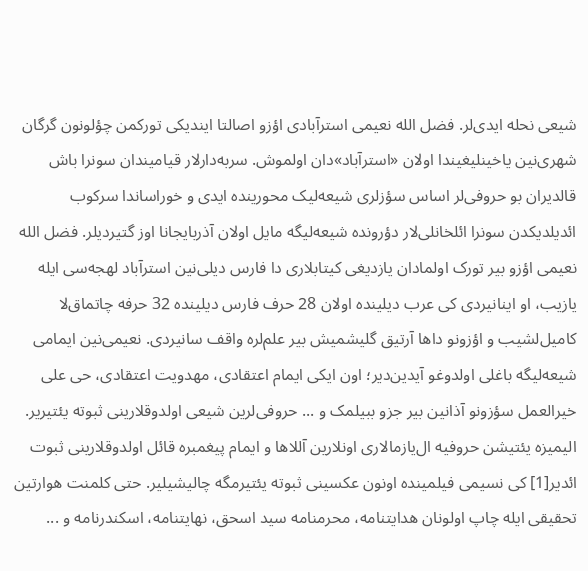شیعی نحله‌ ایدی‌لر. فضل الله نعیمی استرآبادی اؤزو اصالتا ایندیکی تورکمن چؤلونون گرگان شهری‌نین یاخینلیغیندا اولان «استرآباد»دان اولموش. سربه‌دارلار قیامیندان سونرا باش قالدیران بو حروفی‌لر اساس سؤزلری شیعه‌لیک محورینده ایدی و خوراساندا سرکوب ائدیلدیکدن سونرا ائلخانلی‌لار دؤرونده شیعه‌لیگه مایل اولان آذربایجانا اوز گتیردیلر. فضل الله نعیمی اؤزو بیر تورک اولمادان یازدیغی کیتابلاری دا فارس دیلی‌نین استرآباد لهجه‌سی ایله یازیب، او اینانیردی کی عرب‌ دیلینده اولان 28 حرف فارس دیلینده 32 حرفه چاتماق‌لا کامیل‌لشیب و اؤزونو داها آرتیق گلیشمیش بیر علم‌لره واقف سانیردی. نعیمی‌نین ایمامی شیعه‌لیگه باغلی اولدوغو آیدین‌دیر؛ اون ایکی ایمام اعتقادی، مهدویت اعتقادی، حی علی خیرالعمل سؤزونو آذانین بیر جزو ببیلمک و ... حروفی‌لرین شیعی اولدوقلارینی ثبوته یئتیریر. الیمیزه یئتیشن حروفیه‌ ال‌یازمالاری اونلارین آللاها و ایمام پیغمبره قائل اولدوقلارینی ثبوت ائدیر[1] کی نسیمی فیلمینده اونون عکسینی ثبوته یئتیرمگه چالیشیلیر. حتی کلمنت هوارتین تحقیقی ایله چاپ اولونان هدایتنامه، محرمنامه سید اسحق، نهایتنامه، اسکندرنامه و ...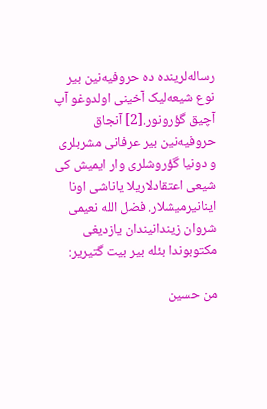رساله‌لرینده ده حروفیه‌نین بیر نوع شیعه‌لیک آخینی اولدوغو آپ آچیق گؤرونور.[2] آنجاق حروفیه‌نین بیر عرفانی مشربلری و دونیا گؤروشلری وار ایمیش کی شیعی اعتقادلاریلا یاناشی اونا اینانیرمیشلار. فضل الله نعیمی شروان زیندانیندان یازدیغی مکتوبوندا بئله بیر بیت گتیریر:

من حسین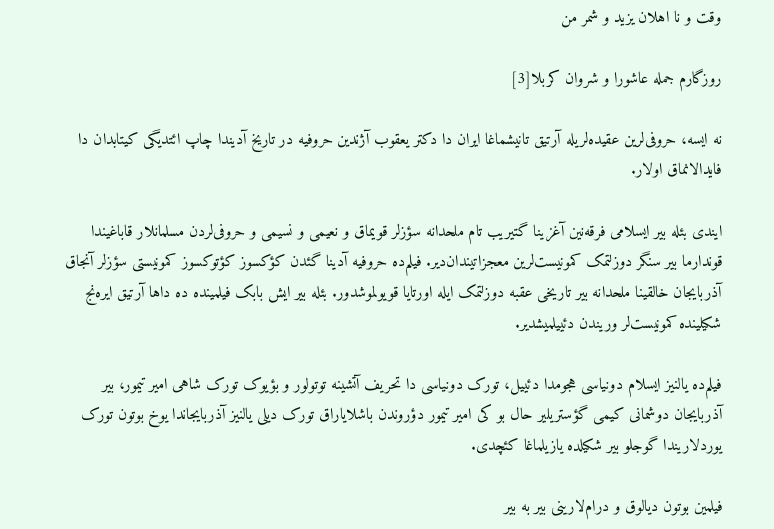وقت و نا اهلان یزید و شمر من

روزگارم جمله عاشورا و شروان کربلا[3]

نه ایسه، حروفی‌لرین عقیده‌لریله آرتیق تانیشماغا ایران دا دکتر یعقوب آژندین حروفیه در تاریخ آدیندا چاپ ائتدیگی کیتابدان دا فایدالانماق اولار.

ایندی بئله بیر ایسلامی فرقه‌نین آغزینا گتیریب تام ملحدانه سؤزلر قویماق و نعیمی و نسیمی و حروفی‌لردن مسلمانلار قاباغیندا قوندارما بیر سنگر دوزلتمک کمونیست‌لرین معجزاتیندان‌دیر. فیلم‌ده حروفیه آدینا گئدن کؤکسوز کؤتوکسوز کمونیستی سؤزلر آنجاق آذربایجان خالقینا ملحدانه بیر تاریخی عقبه دوزلتمک ایله اورتایا قویولموشدور. بئله بیر ایش بابک فیلمینده ده داها آرتیق ایره‌نج شکیلینده کمونیست‌لر وریندن دئییلمیشدیر.

فیلم‌ده یالنیز ایسلام دونیاسی هجومدا دئییل، تورک دونیاسی دا تحریف آتشینه توتولور و بؤیوک تورک شاهی امیر تیمور، بیر آذربایجان دوشمانی کیمی گؤستریلیر حال بو کی امیر تیمور دؤروندن باشلایاراق تورک دیلی یالنیز آذربایجاندا یوخ بوتون تورک یوردلاریندا گوجلو بیر شکیلده یازیلماغا کئچدی.

فیلمین بوتون دیالوق و درام‌لارینی بیر به بیر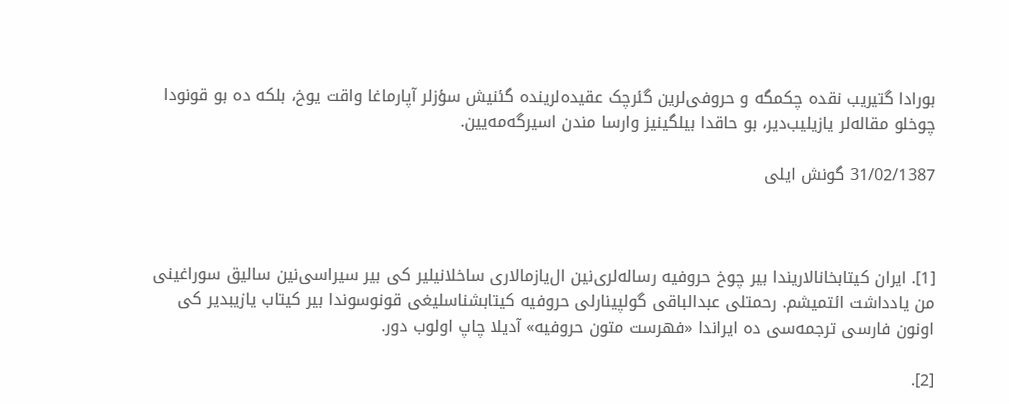بورادا گتیریب نقده چکمگه و حروفی‌لرین گئرچک عقیده‌لرینده گئنیش سؤزلر آپارماغا واقت یوخ، بلکه ده بو قونودا چوخلو مقاله‌لر یازیلیب‌دیر، بو حاقدا بیلگینیز وارسا مندن اسیرگه‌مه‌یین.

31/02/1387 گونش ایلی



[1]. ایران کیتابخانالاریندا بیر چوخ حروفیه رساله‌لری‌نین ال‌یازمالاری ساخلانیلیر کی بیر سیراسی‌نین سالیق سوراغینی من یادداشت ائتمیشم. رحمتلی عبدالباقی گولپینارلی حروفیه کیتابشناسلیغی قونوسوندا بیر کیتاب یازیبدیر کی اونون فارسی ترجمه‌سی ده ایراندا «فهرست متون حروفیه» آدیلا چاپ اولوب دور.

[2].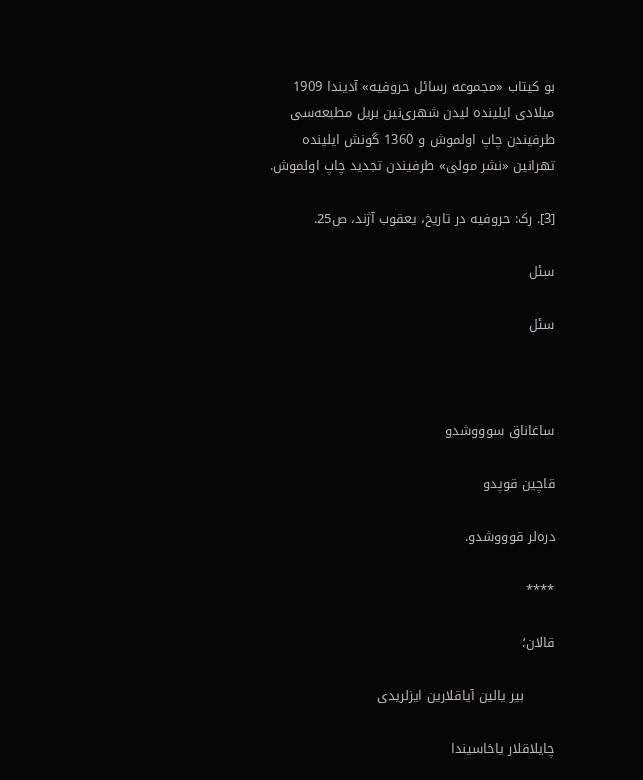بو کیتاب «مجموعه رسائل حروفیه» آدیندا 1909 میلادی ایلینده لیدن شهری‌نین بریل مطبعه‌سی طرفیندن چاپ اولموش و 1360 گونش ایلینده تهرانین «نشر مولی» طرفیندن تجدید چاپ اولموش.

[3]. رک: حروفیه در تاریخ، یعقوب آژند، ص25.

سئل

سئل



ساغاناق سوووشدو

قاچین قوپدو

دره‌لر قوووشدو.

٭٭٭٭

قالان؛

       بیر یالین آیاقلارین ایزلریدی

چایلاقلار یاخاسیندا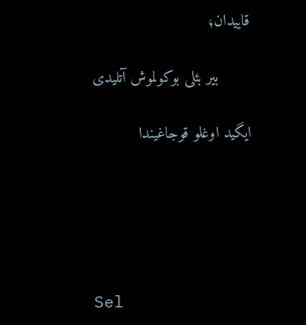قاییدان؛

       بیر بئلی بوکولموش آتلیدی

ایگید اوغلو قوجاغیندا





Sel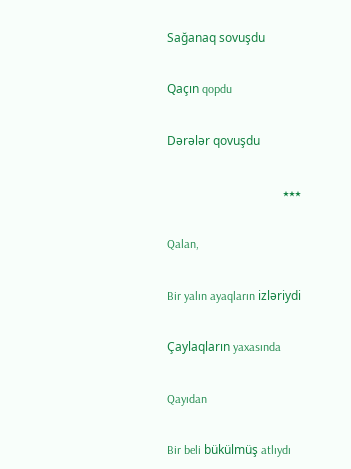Sağanaq sovuşdu

Qaçın qopdu

Dərələr qovuşdu

٭٭٭

Qalan,

Bir yalın ayaqların izləriydi

Çaylaqların yaxasında

Qayıdan

Bir beli bükülmüş atlıydı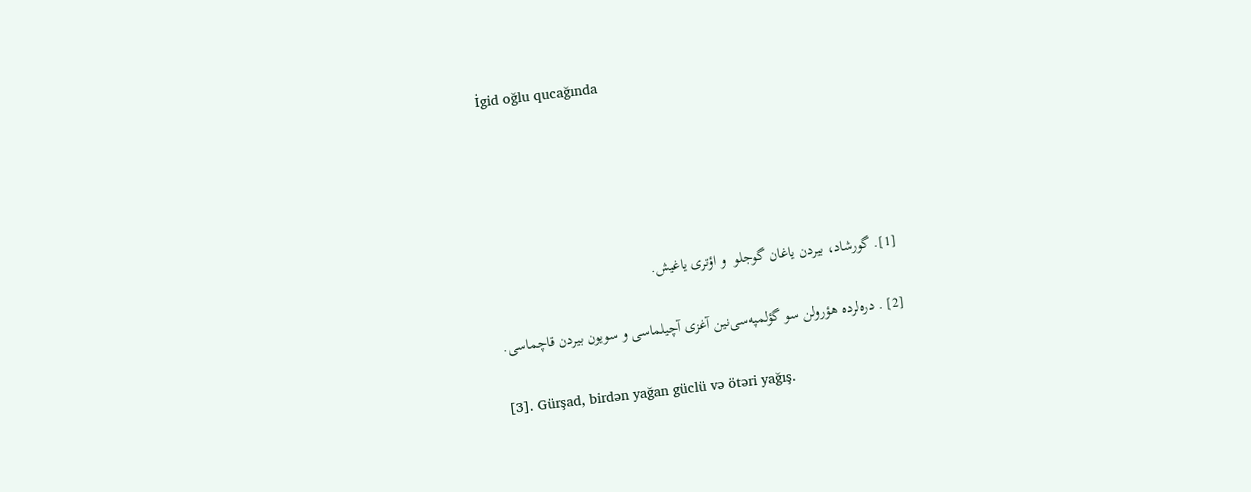İgid oğlu qucağında





[1]. گورشاد، بیردن یاغان گوجلو  و اؤتری یاغیش.

[2] . دره‌لرده هؤرولن سو گؤلمپه‌سی‌نین آغزی آچیلماسی و سویون بیردن قاچماسی.

[3]. Gürşad, birdən yağan güclü və ötəri yağış.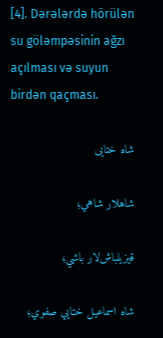[4]. Dərələrdə hörülən su göləmpəsinin ağzı açılması və suyun birdən qaçması.

شاه ختایی

شاهلار شاهي؛

قيزيلباش‌لار باشي؛

شاه اسماعيل ختايي صفوي؛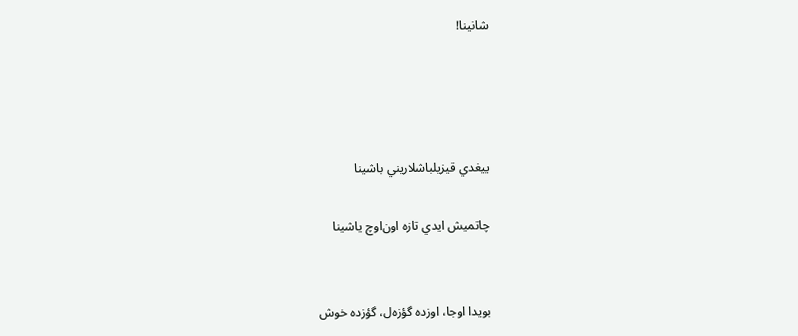شانينا!




ييغدي قيزيلباشلاريني باشينا

چاتميش‌ ايدي تازه اون‌اوچ ياشينا


بويدا اوجا، اوزده گؤزه‌ل، گؤزده خوش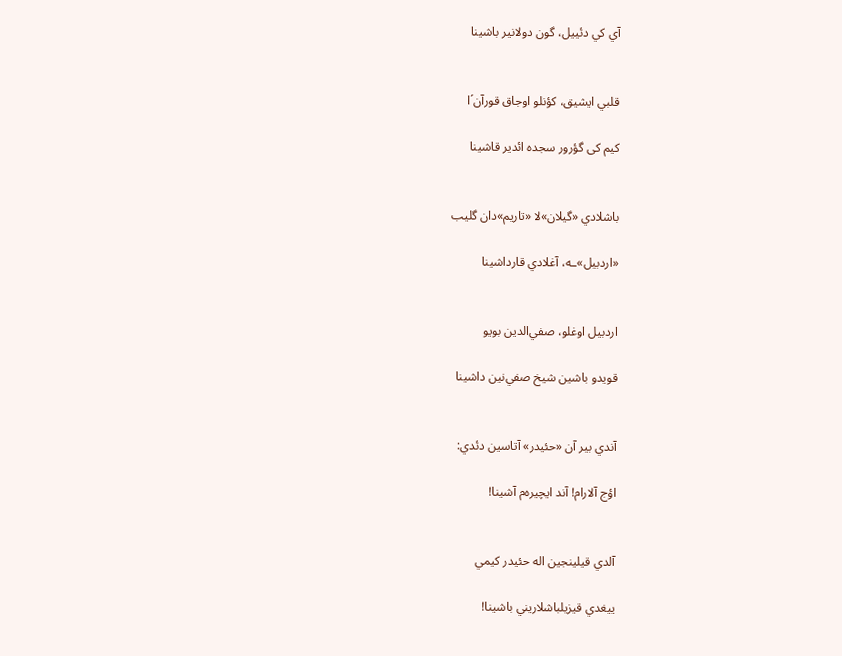آي کي دئييل، گون دولانير باشينا


قلبي ايشيق، کؤنلو اوجاق قورآن´ا

کیم کی گؤرور سجده ائدیر قاشينا


باشلادي «گيلان»لا «تاريم»دان گليب

«اردبيل»ـه، آغلادي قارداشينا


اردبيل اوغلو، صفي‌الدين بويو

قويدو باشين شيخ صفي‌نين داشينا


آندي بير آن «حئيدر» آتاسين دئدي:

اؤج آلارام! آند ايچيره‌م آشينا!


آلدي قيلينجين اله حئيدر کيمي

ييغدي قيزيلباشلاريني باشينا!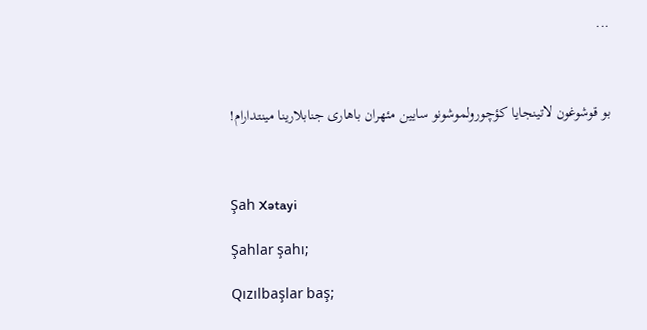...



بو قوشوغون لاتینجایا کؤچورولموشونو سایین مئهران باهاری جنابلارینا مینتدارام!



Şah Xətayi

Şahlar şahı;

Qızılbaşlar baş;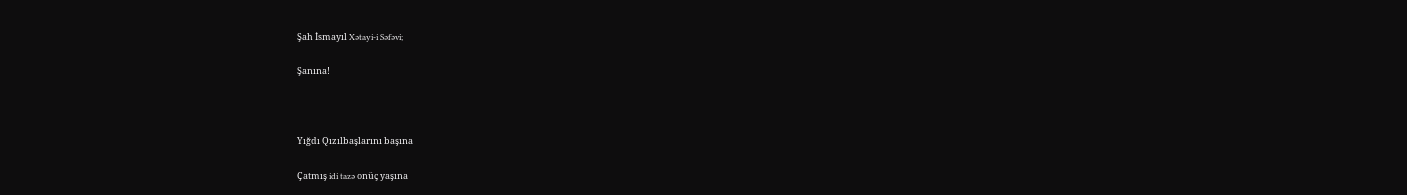Şah İsmayıl Xətayi-i Səfəvi;

Şanına!



Yığdı Qızılbaşlarını başına

Çatmış idi tazə onüç yaşına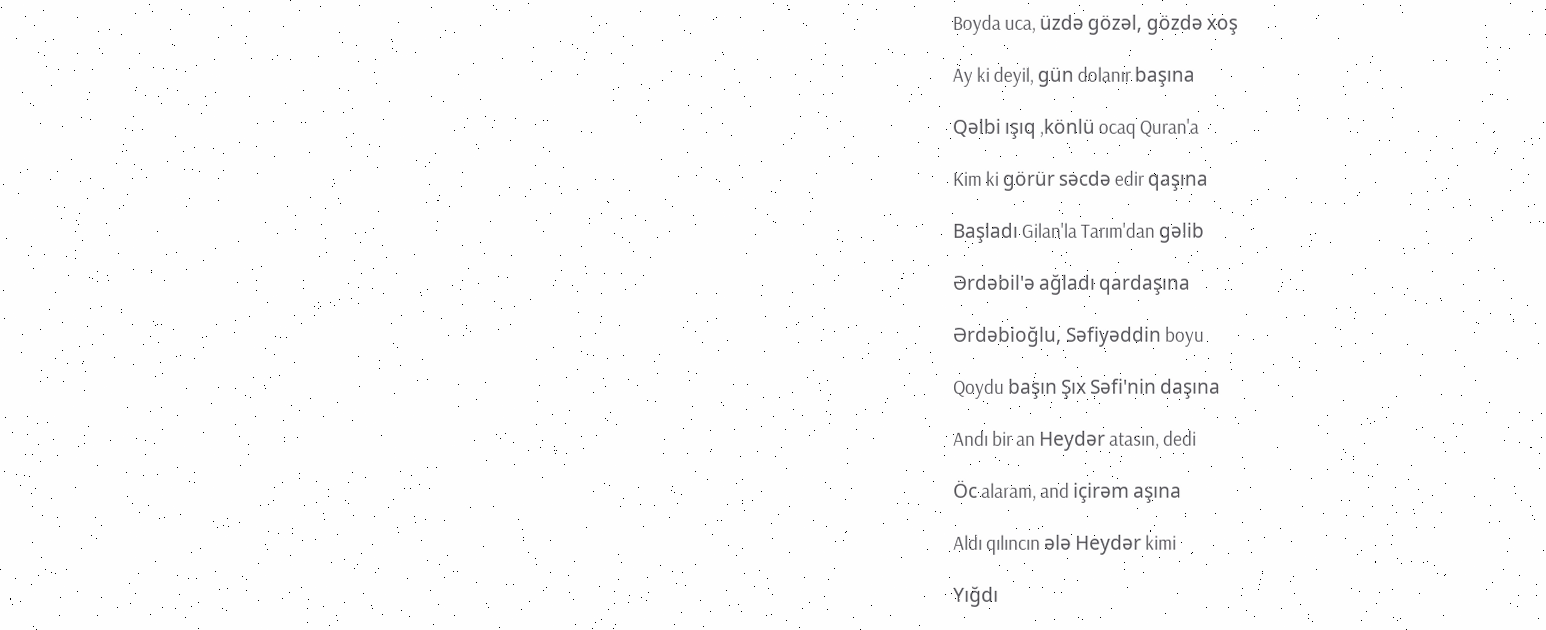Boyda uca, üzdə gözəl, gözdə xoş

Ay ki deyil, gün dolanır başına

Qəlbi ışıq ,könlü ocaq Quran'a

Kim ki görür səcdə edir qaşına

Başladı Gilan'la Tarım'dan gəlib

Ərdəbil'ə ağladı qardaşına

Ərdəbioğlu, Səfiyəddin boyu

Qoydu başın Şıx Səfi'nin daşına

Andı bir an Heydər atasın, dedi

Öc alaram, and içirəm aşına

Aldı qılıncın ələ Heydər kimi

Yığdı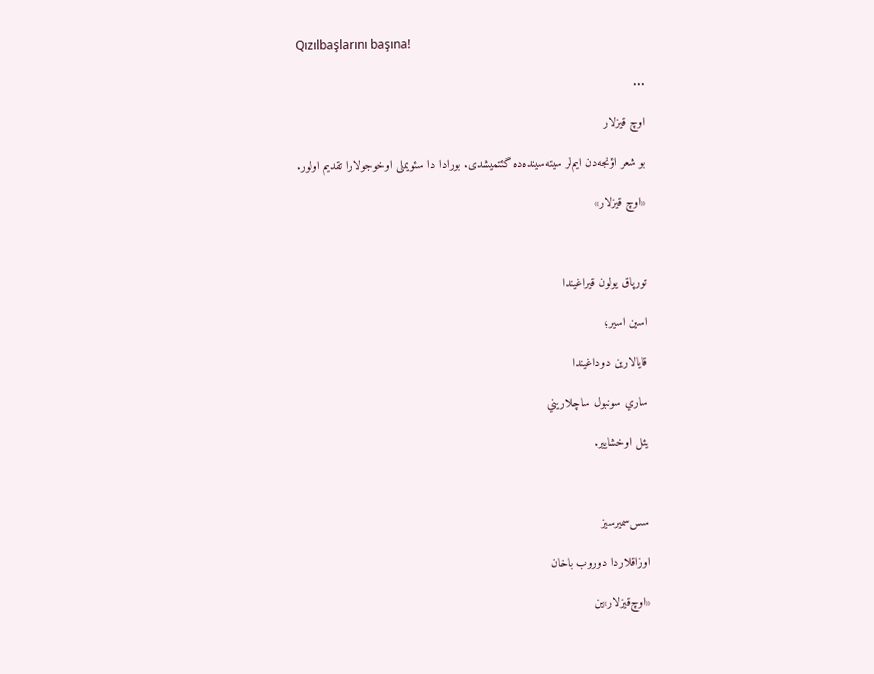Qızılbaşlarını başına!

...

اوچ قیزلار

بو شعر اؤنجه‌دن ایم‌لر سیته‌سینده‌ده گئتمیشدی. بورادا دا سئویملی اوخوجولارا تقدیم اولور.

«اوچ قيزلار»



تورپاق يولون قيراغيندا

اسين اسير؛

قايالارين دوداغيندا

ساري سونبول ساچلاريني

يئل اوخشايير.



سس‌سميرسيز

اوزاقلاردا دوروب باخان

«اوچ‌قيزلار»ين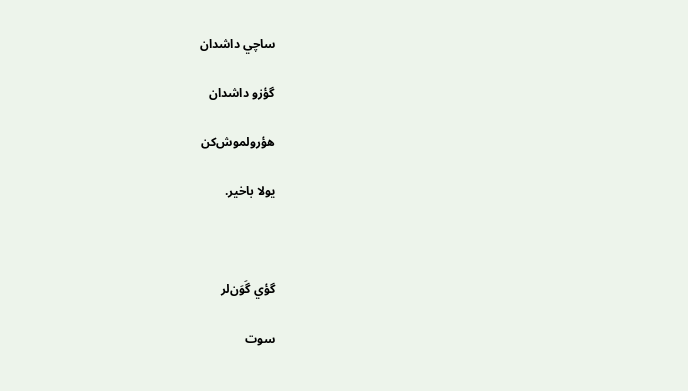ساچي داشدان

گؤزو داشدان

هؤرولموش‌کن

يولا باخير.



گؤي گَوَن‌لر

سوت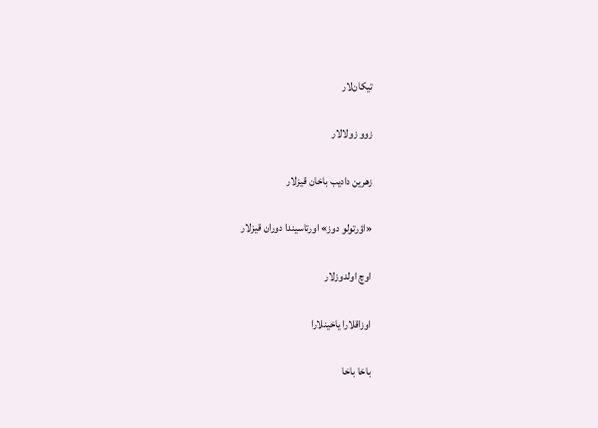تيکان‌لار

زوو زولالار

زهرين داديب باخان قيزلار

«اؤرتولو دوز» اورتاسيندا دوران قيزلار

اوچ اولدوزلار

اوزاقلارا ياخينلارا

باخا باخا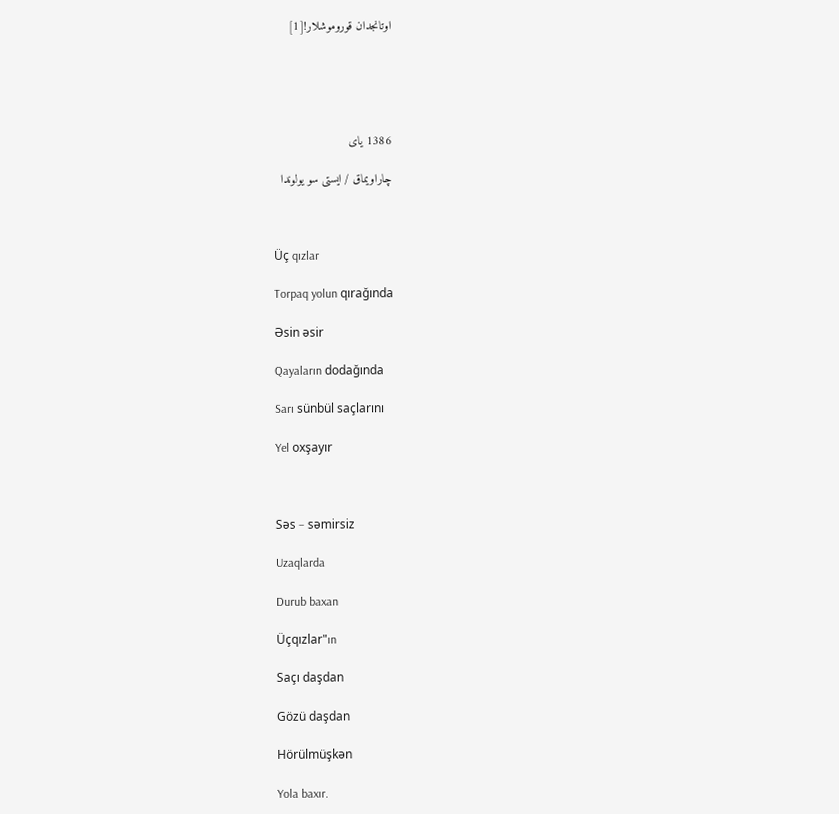اوتانجدان قوروموشلار![1]





1386 یای

چاراویماق / ایستی سو یولوندا



Üç qızlar

Torpaq yolun qırağında

Əsin əsir

Qayaların dodağında

Sarı sünbül saçlarını

Yel oxşayır



Səs – səmirsiz

Uzaqlarda

Durub baxan

Üçqızlar"ın

Saçı daşdan

Gözü daşdan

Hörülmüşkən

Yola baxır.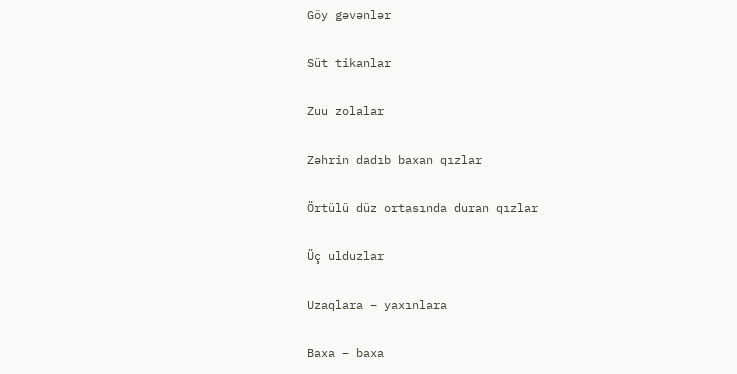Göy gəvənlər

Süt tikanlar

Zuu zolalar

Zəhrin dadıb baxan qızlar

Örtülü düz ortasında duran qızlar

Üç ulduzlar

Uzaqlara – yaxınlara

Baxa – baxa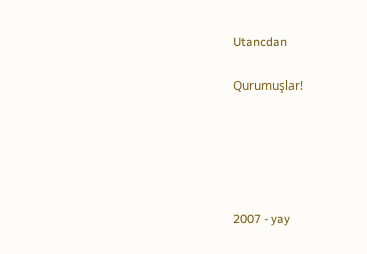Utancdan

Qurumuşlar!





2007 - yay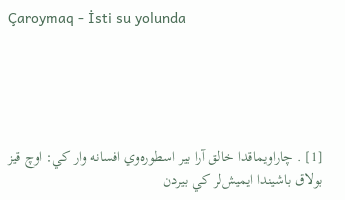Çaroymaq - İsti su yolunda





[1] . چاراویماقدا خالق آرا بير اسطوره‌وي افسانه وار کي: اوچ قيز بولاق باشيندا ايميش‌لر کي بيردن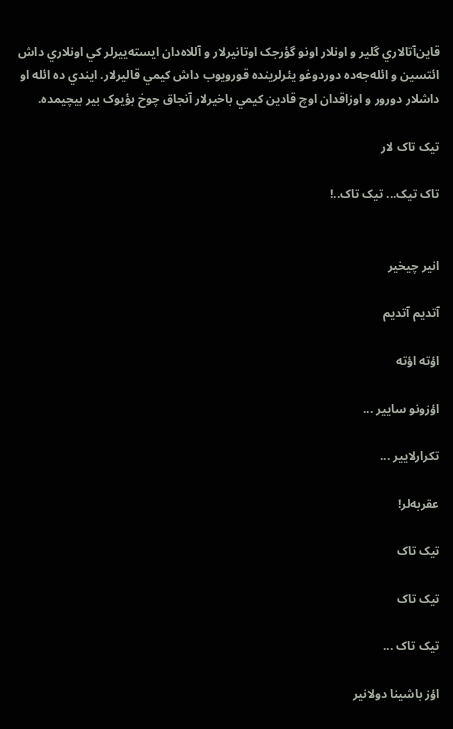قاين‌آتالاري گلير و اونلار اونو گؤرجک اوتانيرلار و آللاه‌دان ايسته‌ييرلر کي اونلاري داش ائتسين و ائله‌جه‌ده دوردوغو يئرلرينده قورويوب داش کيمي قاليرلار. ايندي ده ائله او داشلار دورور و اوزاقدان اوچ قادين کيمي باخيرلار آنجاق چوخ بؤيوک بير بيچيمده.

تیک تاک لار

تاک تیک... تیک تاک..!


انیر چیخیر

آتدیم آتدیم

اؤته اؤته

اؤزونو ساییر ...

تکرارلاییر ...

عقربه‌لر!

تیک تاک

تیک تاک

تیک تاک ...

اؤز باشینا دولانیر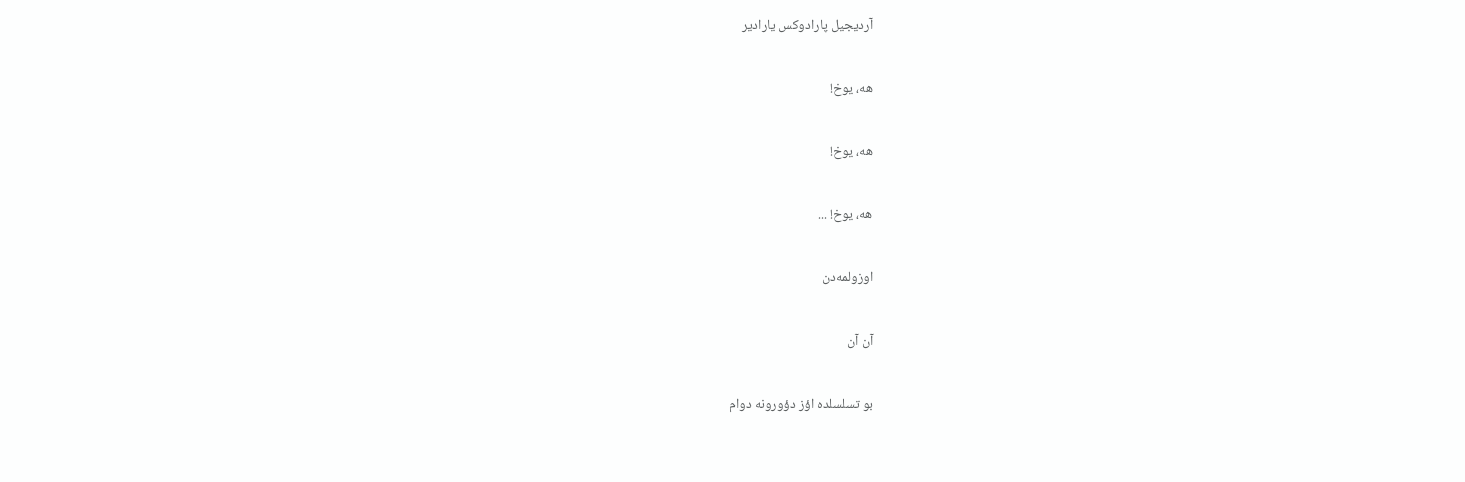آردیجیل پارادوکس یارادیر

هه، یوخ!

هه، یوخ!

هه، یوخ! ...

اوزولمه‌دن

آن آن

بو تسلسلده اؤز دؤورونه دوام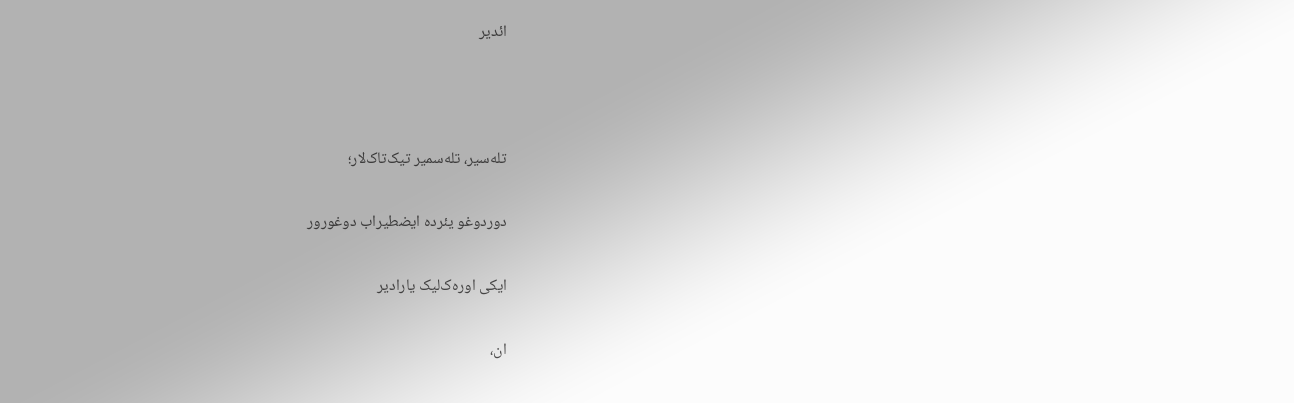ائدیر



تله‌سیر، تله‌سمیر تیک‌تاک‌لار؛

دوردوغو یئرده ایضطیراب دوغورور

ایکی اوره‌ک‌لیک یارادیر

ان،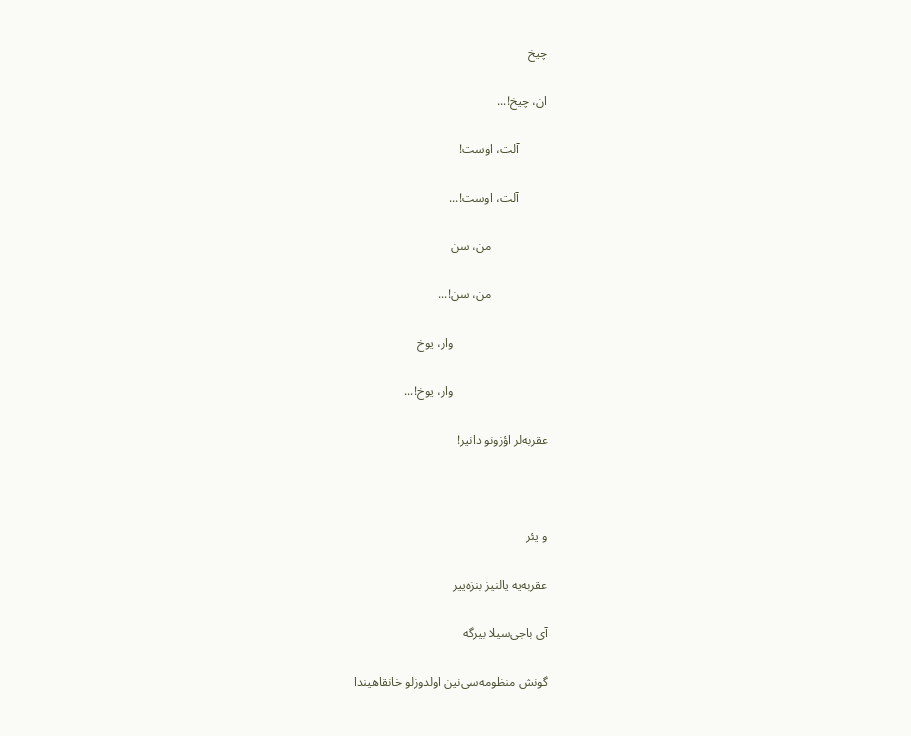چیخ

ان، چیخ!...

         آلت، اوست!

         آلت، اوست!...

                  من، سن

                  من، سن!...

                              وار، یوخ

                              وار، یوخ!...

عقربه‌لر اؤزونو دانیر!



و یئر

عقربه‌یه یالنیز بنزه‌ییر

آی باجی‌سیلا بیرگه

گونش منظومه‌سی‌نین اولدوزلو خانقاهیندا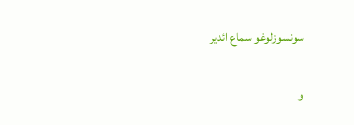سونسوزلوغو سماع ائدیر

و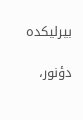بیرلیکده

دؤنور،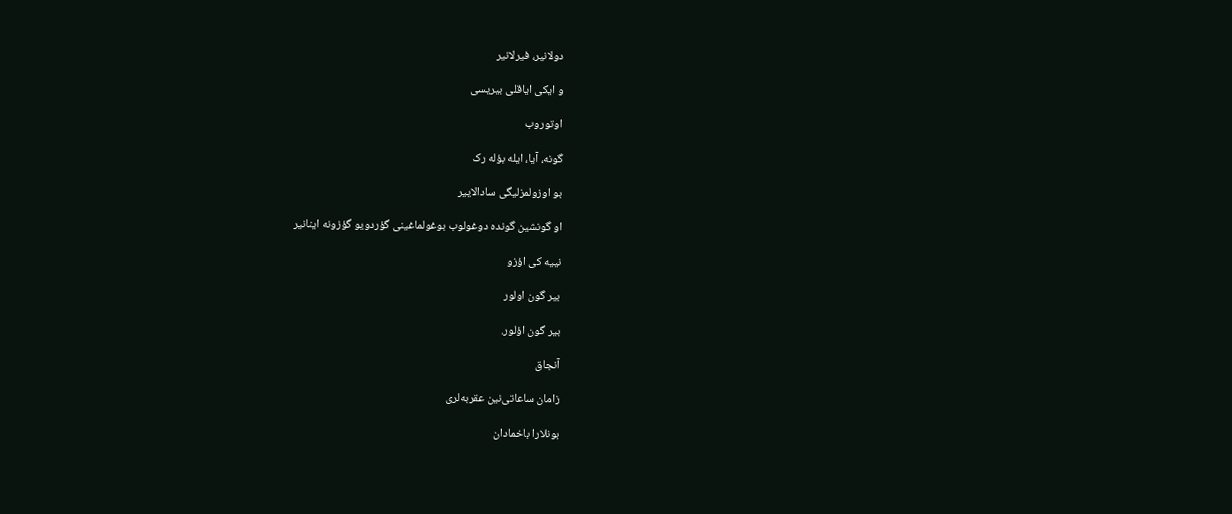دولانیر، فیرلانیر

و ایکی ایاقلی بیریسی

اوتوروب

گونه، آیا، ایله بؤله رک

بو اوزولمزلیگی سادالاییر

او گونشین گونده دوغولوب بوغولماغینی گؤردویو گؤزونه اینانیر

نییه کی اؤزو

بیر گون اولور

بیر گون اؤلور.

آنجاق

زامان ساعاتی‌نین عقربه‌لری

بونلارا باخمادان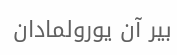بیر آن یورولمادان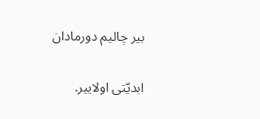بیر چالیم دورمادان

ابدیّتی اولاییر.